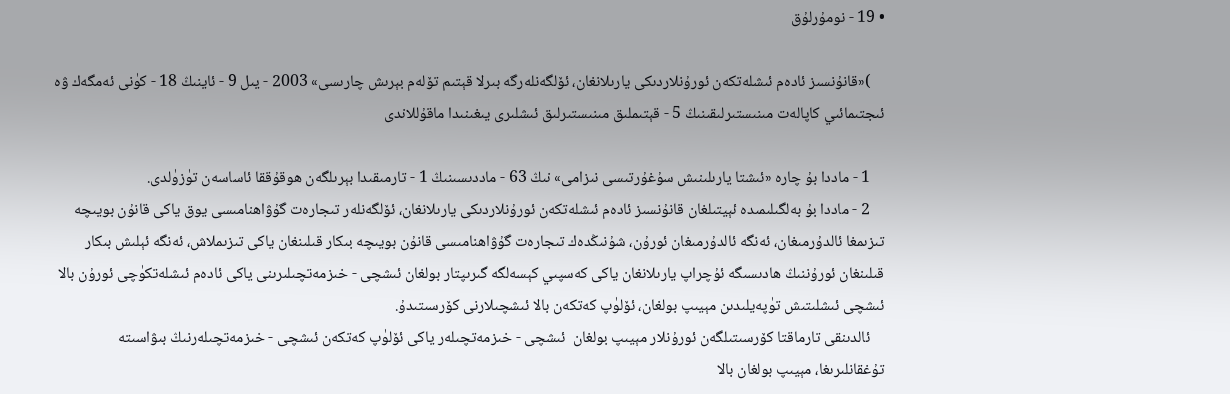• 19 - نومۇرلۇق

    )«قانۇنسىز ئادەم ئىشلەتكەن ئورۇنلاردىكى يارىلانغان، ئۆلگەنلەرگە بىرلا قېتىم تۆلەم بېرىش چارىسى» 2003 - يىل 9 - ئاينىڭ 18 - كۈنى ئەمگەك ۋە ئىجتىمائىي كاپالەت مىنىستىرلىقىنىڭ 5 - قېتىملىق مىنىستىرلىق ئىشلىرى يىغىنىدا ماقۇللاندى

    1 - ماددا بۇ چارە «ئىشتا يارىلىنىش سۇغۇرتىسى نىزامى» نىڭ 63 - ماددىسىنىڭ 1 - تارمىقىدا بېرىلگەن ھوقۇققا ئاساسەن تۈزۈلدى.
    2 - ماددا بۇ بەلگىلىمىدە ئېيتىلغان قانۇنسىز ئادەم ئىشلەتكەن ئورۇنلاردىكى يارىلانغان، ئۆلگەنلەر تىجارەت گۇۋاھنامىسى يوق ياكى قانۇن بويىچە تىزىمغا ئالدۇرمىغان، ئەنگە ئالدۇرمىغان ئورۇن، شۇنىڭدەك تىجارەت گۇۋاھنامىسى قانۇن بويىچە بىكار قىلىنغان ياكى تىزىملاش، ئەنگە ئېلىش بىكار قىلىنغان ئورۇننىڭ ھادىسىگە ئۇچراپ يارىلانغان ياكى كەسپىي كېسەلگە گىرىپتار بولغان ئىشچى - خىزمەتچىلىرىنى ياكى ئادەم ئىشلەتكۈچى ئورۇن بالا ئىشچى ئىشلىتىش تۈپەيلىدىن مېيىپ بولغان، ئۆلۈپ كەتكەن بالا ئىشچىلارنى كۆرسىتىدۇ.
    ئالدىنقى تارماقتا كۆرسىتىلگەن ئورۇنلار مېيىپ بولغان  ئىشچى - خىزمەتچىلەر ياكى ئۆلۈپ كەتكەن ئىشچى - خىزمەتچىلەرنىڭ بىۋاسىتە تۇغقانلىرىغا، مېيىپ بولغان بالا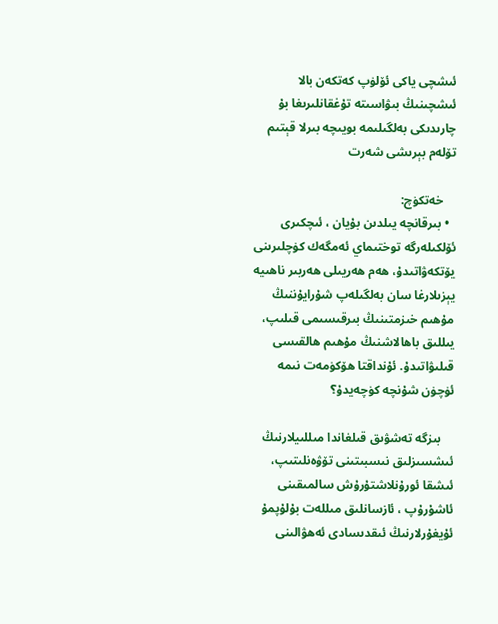ئىشچى ياكى ئۆلۈپ كەتكەن بالا ئىشچىنىڭ بىۋاسىتە تۇغقانلىرىغا بۇ چارىدىكى بەلگىلىمە بويىچە بىرلا قېتىم تۆلەم بېرىشى شەرت

    خەتكۈچ:
  • بىرقانچە يىلدىن بۇيان ، ئىچكىرى ئۆلكىلەرگە توختىماي ئەمگەك كۈچلىرىنى يۆتكەۋاتىدۇ، ھەم ھەريىلى ھەربىر ناھىيە يېزىلارغا سان بەلگىلەپ شۇرايۇننىڭ مۇھىم خىزمتىنىڭ بىرقىسىمى قىلىپ، يىللىق باھالاشنىڭ مۇھىم ھالقىسى قىلىۋاتىدۇ. ئۇنداقتا ھۆكۈمەت نىمە ئۈچۈن شۇنچە كۈچەيدۇ؟

    بىزگە تەشۋىق قىلغاندا مىللىيلارنىڭ ئىشسىزلىق نىسبىتىنى تۆۋەنلىتىپ، ئىشقا ئورۇنلاشتۇرۇش سالمىقىنى ئاشۇرۇپ ، ئازسانلىق مىللەت بۇلۇپمۇ ئۇيغۇرلارنىڭ ئىقدىسادى ئەھۋالىنى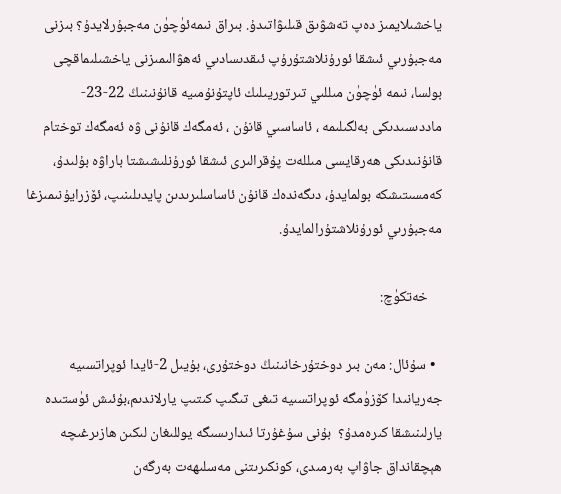ياخشىلايمىز دەپ تەشۋىق قىلىۋاتىدۇ. بىراق نىمەئۈچۈن مەجبۇرلايدۇ؟ بىزنى مەجبۇرىي ئىشقا ئورۇنلاشتۇرۇپ ئىقدىسادىي ئەھۋالىمىزنى ياخشىلىماقچى بولسا، نىمە ئۈچۈن مىللىي تىرتوريىلىك ئاپتۇنۇمىيە قانۇنىنىڭ 22-23-ماددىسىدىكى بەلگىلىمە ، ئاساسىي قانۇن ، ئەمگەك قانۇنى ۋە ئەمگەك توختام قانۇنىدىكى ھەرقايسى مىللەت پۇقرالىرى ئىشقا ئورۇنلىشىشتا باراۋە بۇلىدۇ، كەمسىتىشكە بولمايدۇ، دىگەندەك قانۇن ئاساسلىرىدىن پايدىلىنىپ، ئۆزرايۇنىمىزغا مەجبۇرىي ئورۇنلاشتۇرالمايدۇ.

    خەتكۈچ:

  • سۇئال: مەن بىر دوختۇرخانىنىڭ دوختۇرى، بۇيىل 2-ئايدا ئوپراتسىيە جەريانىدا كۆزۈمگە ئوپراتسىيە تىغى تىگىپ كىتىپ يارلاندىم،بۇئىش ئۈستىدە يارلىنىشقا كىرەمدۇ؟  بۇنى سۇغۇرتا ئىدارىسىگە يوللىغان لىكىن ھازىرغىچە ھېچقانداق جاۋاپ بەرمىدى، كونكىرىتنى مەسلىھەت بەرگەن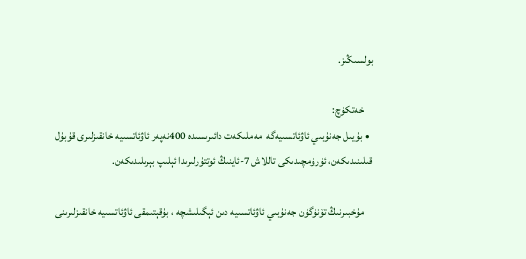بولسىڭىز.

    خەتكۈچ:
  • بۇيىل جەنۇبىي ئاۋئاتسىيەگە  مەملىكەت دائىرىسىدە 400نەپەر ئاۋئاتسىيە خانقىزلىرى قۇبۇل قىلىنىدىكەن، ئۈرۈمچىدىكى تاللاش 7-ئاينىڭ ئوتتۇرلىرىدا ئېلىپ بېرىلىدىكەن.

    مۇخبىرنىڭ تۆنۈگۈن جەنۇبىي ئاۋئاتسىيە دىن ئېگىلىشچە ، بۇقېتىمقى ئاۋئاتسىيە خانقىزلىرىنى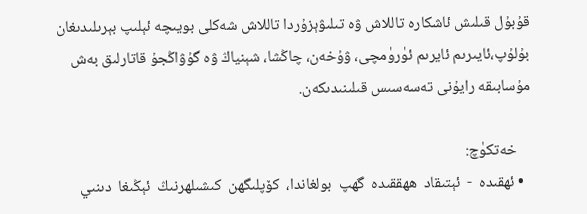قۇبۇل قىلىش ئاشكارە تاللاش ۋە تىلىۋېزۇردا تاللاش شەكلى بويىچە ئېلىپ بېرىلىدىغان بۇلۇپ،ئايىرىم ئايرىم ئۈرۈمچى، ۋۇخەن، چاڭشا، شېنياڭ ۋە گۇۋاڭجۇ قاتارلىق بەش مۇسابىقە رايۇنى تەسەسىس قىلىنىدىكەن.

    خەتكۈچ:
  • ئهقىدە  -  ئېتىقاد  ھهققىدە  گهپ  بولغاندا،  كۆپلىگهن  كىشىلهرنىڭ  ئېڭىغا  دىنىي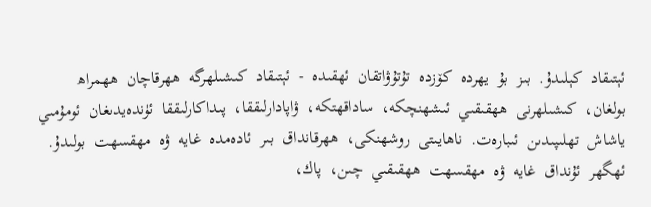ئېتىقاد  كېلىدۇ.  بىز  بۇ  يهردە  كۆزدە  تۇتۇۋاتقان  ئهقىدە  -  ئېتىقاد  كىشىلهرگه  ھهرقاچان  ھهمراھ  بولغان،  كىشىلهرنى  ھهقىقىي  ئىشهنچكه،  ساداقهتكه،  ۋاپادارلىققا،  پىداكارلىققا  ئۈندەيدىغان  ئومۇمىي  ياشاش  تهلىپىدىن  ئىبارەت.  ناھايىتى  روشهنكى،  ھهرقانداق  بىر  ئادەمدە  غايه  ۋە  مهقسهت  بولىدۇ.  ئهگهر  ئۇنداق  غايه  ۋە  مهقسهت  ھهقىقىي  چىن،  پاك،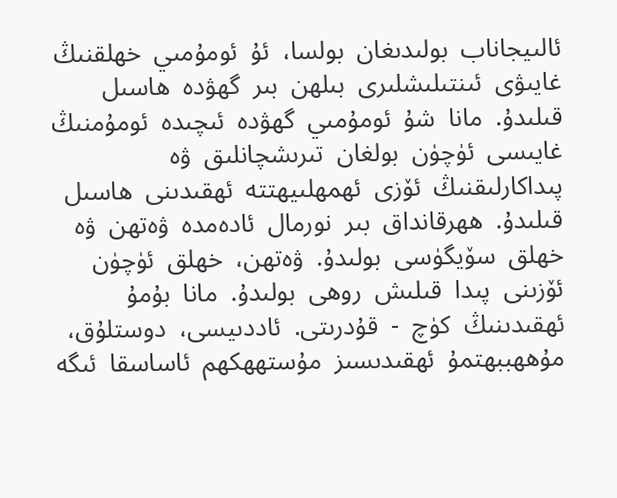ئالىيجاناب  بولىدىغان  بولسا،  ئۇ  ئومۇمىي  خهلقنىڭ  غايىۋى  ئىنتىلىشلىرى  بىلهن  بىر  گهۋدە  ھاسىل  قىلىدۇ.  مانا  شۇ  ئومۇمىي  گهۋدە  ئىچىدە  ئومۇمنىڭ  غايىسى  ئۈچۈن  بولغان  تىرىشچانلىق  ۋە  پىداكارلىقنىڭ  ئۆزى  ئهمهلىيهتته  ئهقىدىنى  ھاسىل  قىلىدۇ.  ھهرقانداق  بىر  نورمال  ئادەمدە  ۋەتهن  ۋە  خهلق  سۆيگۈسى  بولىدۇ.  ۋەتهن،  خهلق  ئۈچۈن  ئۆزىنى  پىدا  قىلىش  روھى  بولىدۇ.  مانا  بۇمۇ  ئهقىدىنىڭ  كۈچ  -  قۇدرىتى.  ئاددىيسى،  دوستلۇق،  مۇھهببهتمۇ  ئهقىدىسىز  مۇستهھكهم  ئاساسقا  ئىگه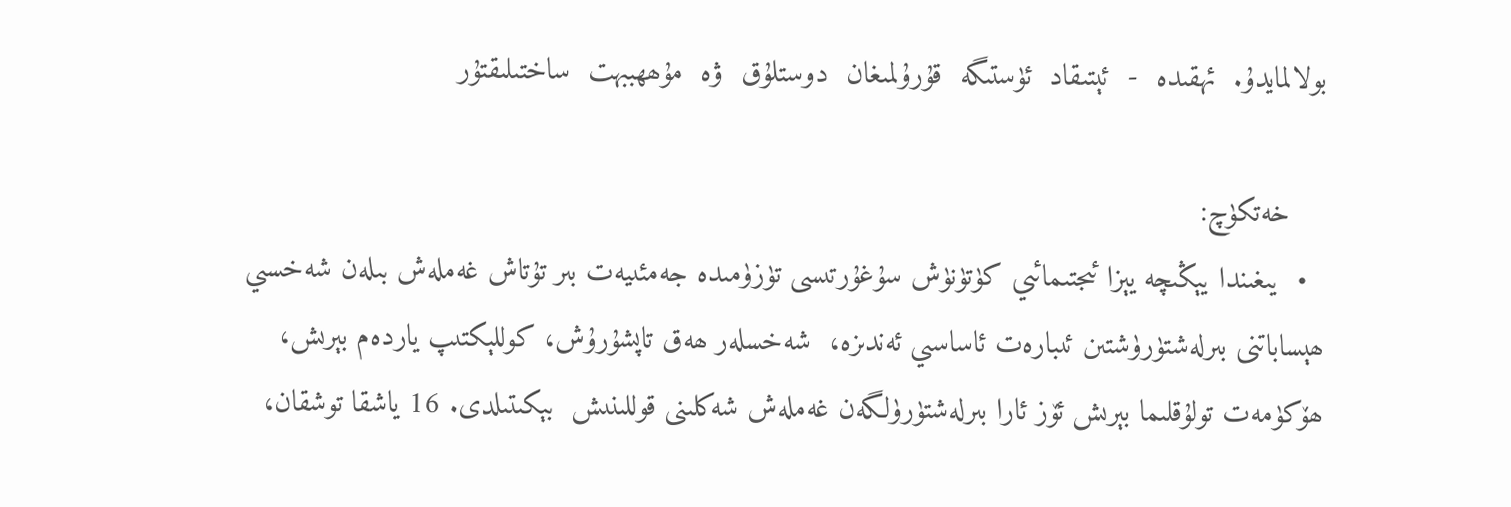بولالمايدۇ.  ئهقىدە  -  ئېتىقاد  ئۈستىگه  قۇرۇلمىغان  دوستلۇق  ۋە  مۇھهببهت  ساختىلىقتۇر

    خەتكۈچ:
  •  يىغىندا يېڭىچە يېزا ئىجتىمائىي كۈتۈنۈش سۇغۇرتىسى تۈزۈمىدە جەمئىيەت بىر تۇتاش غەملەش بىلەن شەخسىي ھېساباتنى بىرلەشتۈرۈشتىن ئىبارەت ئاساسىي ئەندىزە،  شەخسلەر ھەق تاپشۇرۇش، كوللېكتىپ ياردەم بېرىش، ھۆكۈمەت تولۇقلىما بېرىش ئۆز ئارا بىرلەشتۈرۈلگەن غەملەش شەكلىنى قوللىنىش  بېكىتىلدى. 16 ياشقا توشقان،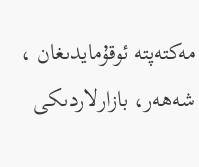مەكتەپتە ئوقۇمايدىغان ، شەھەر، بازارلاردىكى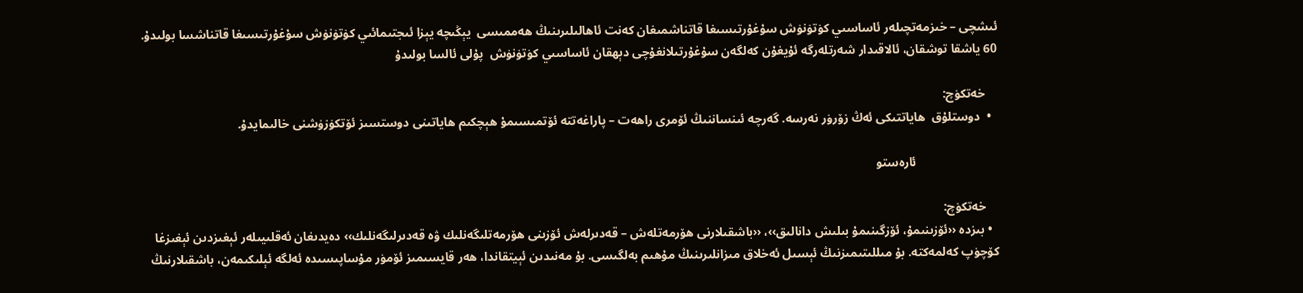ئىشچى – خىزمەتچىلەر ئاساسىي كۈتۈنۈش سۇغۇرتىسىغا قاتناشمىغان كەنت ئاھالىلىرىنىڭ ھەممىسى  يېڭىچە يېزا ئىجتىمائىي كۈتۈنۈش سۇغۇرتىسىغا قاتناشسا بولىدۇ. 60 ياشقا توشقان، ئالاقىدار شەرتلەرگە ئۇيغۇن كەلگەن سۇغۇرتىلانغۇچى دېھقان ئاساسىي كۈتۈنۈش  پۇلى ئالسا بولىدۇ

    خەتكۈچ:
  •  دوستلۇق  ھاياتتىكى ئەڭ زۆرۈر نەرسە. گەرچە ئىنساننىڭ ئۆمرى راھەت – پاراغەتتە ئۆتمىسىمۇ ھېچكىم ھاياتىنى دوستسىز ئۆتكۈزۈشنى خالىمايدۇ.

                          ئارەستو

    خەتكۈچ:
  • بىزدە ‹‹ئۆزىنىمۇ، ئۆزگىنىمۇ بىلىش دانالىق››، ‹‹باشقىلارنى ھۆرمەتلەش – قەدىرلەش ئۆزىنى ھۆرمەتلىگەنلىك ۋە قەدىرلىگەنلىك›› دەيدىغان ئەقلىيىلەر ئېغىزدىن ئېغىزغا كۆچۈپ كەلمەكتە. بۇ مىللىتىمىزنىڭ ئېسىل ئەخلاق مىزانلىرىنىڭ مۇھىم بەلگىسى. بۇ مەنىدىن ئېيتقاندا، ھەر قايسىمىز ئۆمۈر مۇساپىسىدە ئەلگە ئېلىكىمەن، باشقىلارنىڭ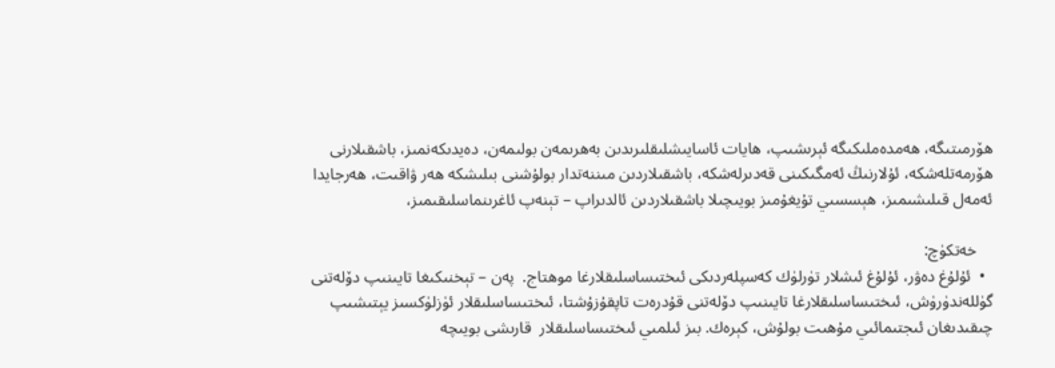ھۆرمىتىگە، ھەمدەملىكىگە ئېرىشىپ، ھايات ئاسايىشلىقلىرىدىن بەھرىمەن بولىمەن، دەيدىكەنمىز، باشقىلارنى ھۆرمەتلەشكە، ئۇلارنىڭ ئەمگىكىنى قەدىرلەشكە، باشقىلاردىن مىننەتدار بولۇشنى بىلىشكە ھەر ۋاقىت، ھەرجايدا ئەمەل قىلىشىمىز، ھېسسىي تۇيغۇمىز بويىچىلا باشقىلاردىن ئالدىراپ – تېنەپ ئاغرىنماسلىقىمىز،

    خەتكۈچ:
  •  ئۇلۇغ دەۋر، ئۇلۇغ ئىشلار تۈرلۈك كەسپلەردىكى ئىختىساسلىقلارغا موھتاج.  پەن – تېخنىكىغا تايىنىپ دۆلەتنى گۈللەندۈرۈش، ئىختىساسلىقلارغا تايىنىپ دۆلەتنى قۇدرەت تاپقۇزۇشتا، ئىختىساسلىقلار ئۈزلۈكسىز يېتىشىپ چىقىدىغان ئىجتىمائىي مۇھىت بولۇش، كېرەك. بىز ئىلمىي ئىختىساسلىقلار  قارىشى بويىچە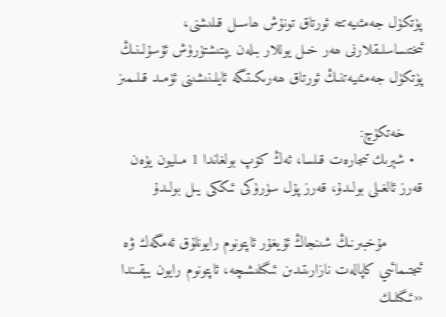پۈتكۈل جەمئىيەتتە ئورتاق تونۇش ھاسىل قىلىشنى، ئىختىساسلىقلارنى ھەر خىل يوللار بىلەن يېتىشتۈرۈش ئۇسۇلىنىڭ پۈتكۈل جەمئىيەتنىڭ ئورتاق ھەرىكىتىگە ئايلىنىشىنى ئۈمىد قىلىمىز

    خەتكۈچ:
  • شېرىك تىجارەت قىلسا، ئەڭ كۆپ بولغاندا 1 مىليون يۈەن قەرز ئالغىلى بولىدۇ، قەرز پۇل سۈرۈكى ئىككى يىل بولىدۇ

        مۇخبىرنىڭ شىنجاڭ ئۇيغۇر ئاپتونوم رايونلۇق ئەمگەك ۋە ئىجتىمائىي كاپالەت نازارىتىدىن ئىگىلىشىچە، ئاپتونوم رايون يېقىندا ‹‹ئىگىلىك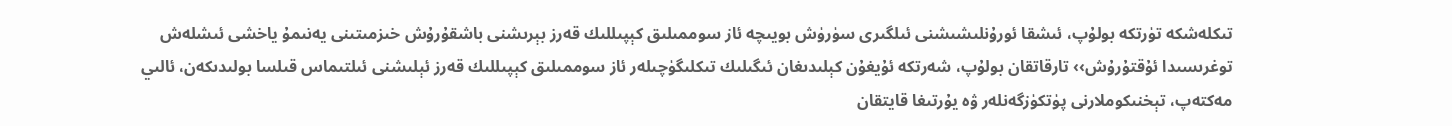تىكلەشكە تۈرتكە بولۇپ، ئىشقا ئورۇنلىشىشنى ئىلگىرى سۈرۈش بويىچە ئاز سوممىلىق كېپىللىك قەرز بېرىشنى باشقۇرۇش خىزمىتىنى يەنىمۇ ياخشى ئىشلەش توغرىسىدا ئۇقتۇرۇش›› تارقاتقان بولۇپ، شەرتكە ئۇيغۇن كېلىدىغان ئىگىلىك تىكلىگۈچىلەر ئاز سوممىلىق كېپىللىك قەرز ئېلىشنى ئىلتىماس قىلسا بولىدىكەن، ئالىي مەكتەپ، تېخنىكوملارنى پۈتكۈزگەنلەر ۋە يۇرتىغا قايتقان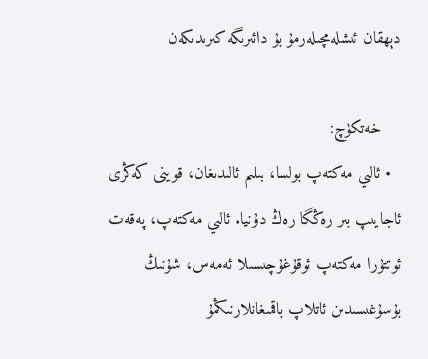دېھقان ئىشلەمچىلەرمۇ بۇ دائىرىگە كىرىدىكەن

    خەتكۈچ:
  • ئالىي مەكتەپ بولسا، بىلىم ئالىدىغان، قوينى كەڭرى   ئاجايىپ بىر رەڭگا رەڭ دۇنيا. ئالىي مەكتەپ، پەقەت   ئوتتۇرا مەكتەپ ئوقۇغۇچىسىلا ئەمەس، شۇنىڭ بۇسۇغىسىدىن ئاتلاپ باقمىغانلارنىڭمۇ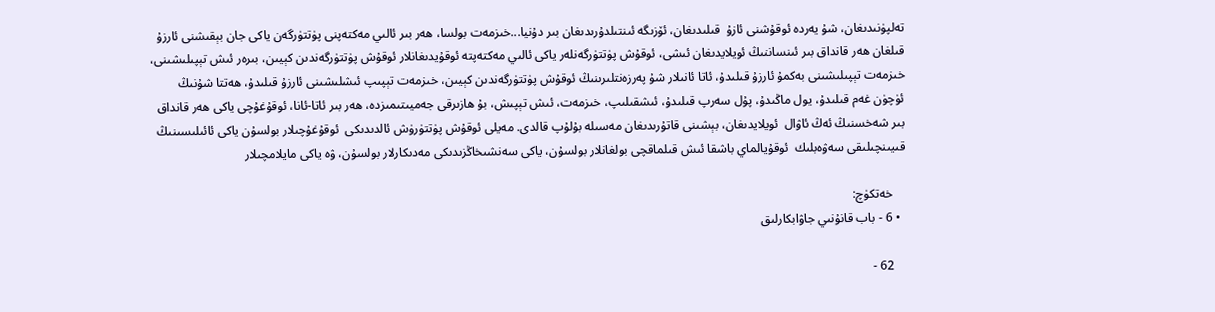تەلپۈنىدىغان، شۇ يەردە ئوقۇشنى ئازۇ  قىلىدىغان، ئۆزىگە ئىنتىلدۇرىدىغان بىر دۇنيا...خىزمەت بولسا، ھەر بىر ئالىي مەكتەپنى پۈتتۈرگەن ياكى جان بېقىشنى ئارزۇ قىلغان ھەر قانداق بىر ئىنساننىڭ ئويلايدىغان ئىشى، ئوقۇش پۈتتۈرگەنلەر ياكى ئالىي مەكتەپتە ئوقۇيدىغانلار ئوقۇش پۈتتۈرگەندىن كېيىن، بىرەر ئىش تېپىلىشىنى، خىزمەت تېپىلىشىنى بەكمۇ ئارزۇ قىلىدۇ، ئاتا ئانىلار شۇ پەرزەنتلىرىنىڭ ئوقۇش پۈتتۈرگەندىن كېيىن، خىزمەت تېپىپ ئىشلىشىنى ئارزۇ قىلىدۇ، ھەتتا شۇنىڭ ئۈچۈن غەم قىلىدۇ، يول ماڭىدۇ، پۇل سەرپ قىلىدۇ، ئىشقىلىپ، خىزمەت، ئىش تېپىش، بۇ ھازىرقى جەميىتىمىزدە، ھەر بىر ئاتا-ئانا، ئوقۇغۇچى ياكى ھەر قانداق بىر شەخسنىڭ ئەڭ ئاۋال  ئويلايدىغان، بېشىنى قاتۇرىدىغان مەسىلە بۇلۇپ قالدى. مەيلى ئوقۇش پۈتتۈرۈش ئالدىدىكى  ئوقۇغۇچىلار بولسۇن ياكى ئائىلىسىنىڭ قىيىنچىلىقى سەۋەبلىك  ئوقۇيالماي باشقا ئىش قىلماقچى بولغانلار بولسۇن، ياكى سەنشىخاڭزىدىكى مەدىكارلار بولسۇن، ۋە ياكى مايلامچىلار

    خەتكۈچ:
  • 6 - باب قانۇنىي جاۋابكارلىق

    62 -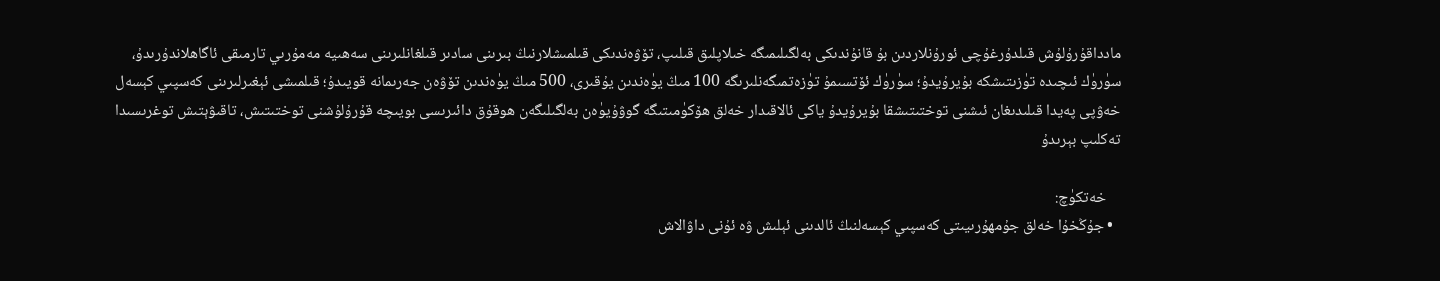مادداقۇرۇلۇش قىلدۇرغۇچى ئورۇنلاردىن بۇ قانۇندىكى بەلگىلىمىگە خىلاپلىق قىلىپ، تۆۋەندىكى قىلمىشلارنىڭ بىرىنى سادىر قىلغانلىرىنى سەھىيە مەمۇرىي تارمىقى ئاگاھلاندۇرىدۇ، سۈرۈك ئىچىدە تۈزىتىشكە بۇيرۇيدۇ؛ سۈرۈك ئۆتسىمۇ تۈزەتمىگەنلىرىگە 100 مىڭ يۈەندىن يۇقىرى، 500 مىڭ يۈەندىن تۆۋەن جەرىمانە قويىدۇ؛ قىلمىشى ئېغىرلىرىنى كەسپىي كېسەل خەۋپى پەيدا قىلىدىغان ئىشنى توختىتىشقا بۇيرۇيدۇ ياكى ئالاقىدار خەلق ھۆكۈمىتىگە گوۋۇيۈەن بەلگىلىگەن ھوقۇق دائىرىسى بويىچە قۇرۇلۇشنى توختىتىش، تاقىۋېتىش توغرىسىدا تەكلىپ بېرىدۇ

    خەتكۈچ:
  • جۇڭخۇا خەلق جۇمھۇرىيىتى كەسپىي كېسەلنىڭ ئالدىنى ئېلىش ۋە ئۇنى داۋالاش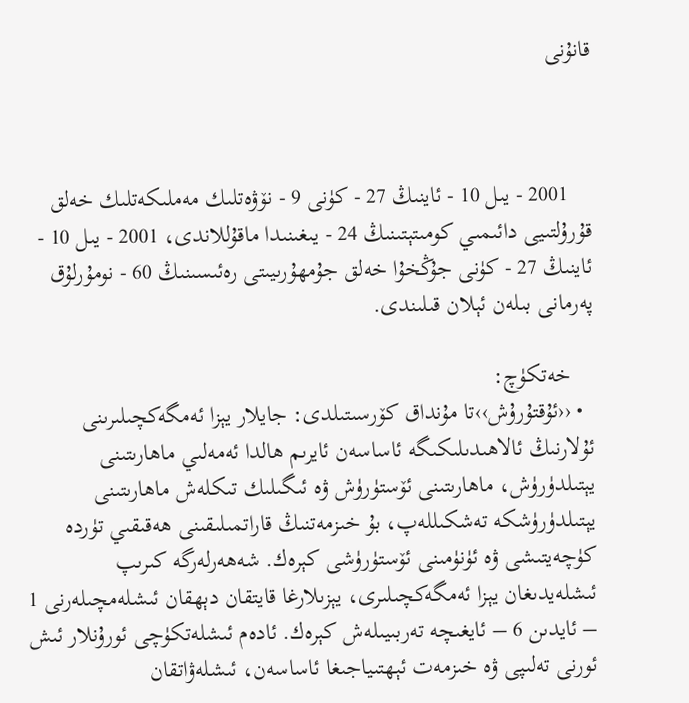قانۇنى



    2001 - يىل 10 - ئاينىڭ 27 - كۈنى 9 - نۆۋەتلىك مەملىكەتلىك خەلق قۇرۇلتىيى دائىمىي كومىتېتىنىڭ 24 - يىغىنىدا ماقۇللاندى، 2001 - يىل 10 - ئاينىڭ 27 - كۈنى جۇڭخۇا خەلق جۇمھۇرىيىتى رەئىسىنىڭ 60 - نومۇرلۇق پەرمانى بىلەن ئېلان قىلىندى.

    خەتكۈچ:
  • ‹‹ئۇقتۇرۇش››تا مۇنداق كۆرسىتىلدى: جايلار يېزا ئەمگەكچىلىرىنى ئۇلارنىڭ ئالاھىدىلىكىگە ئاساسەن ئايرىم ھالدا ئەمەلىي ماھارىتىنى يېتىلدۈرۈش، ماھارىتىنى ئۆستۈرۈش ۋە ئىگىلىك تىكلەش ماھارىتىنى يېتىلدۈرۈشكە تەشكىللەپ، بۇ خىزمەتنىڭ قاراتمىلىقىنى ھەقىقىي تۈردە كۈچەيتىشى ۋە ئۈنۈمىنى ئۆستۈرۈشى كېرەك. شەھەرلەرگە كىرىپ ئىشلەيدىغان يېزا ئەمگەكچىلىرى، يېزىلارغا قايتقان دېھقان ئىشلەمچىلەرنى 1 – ئايدىن 6 – ئايغىچە تەربىيىلەش كېرەك. ئادەم ئىشلەتكۈچى ئورۇنلار ئىش ئورنى تەلىپى ۋە خىزمەت ئېھتىياجىغا ئاساسەن، ئىشلەۋاتقان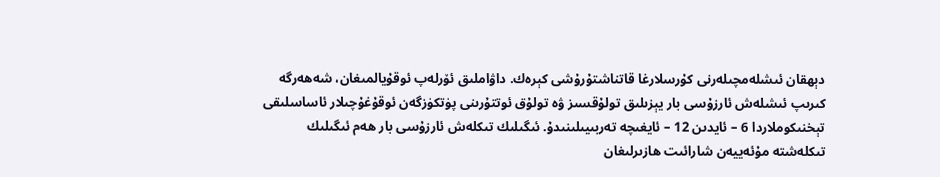دېھقان ئىشلەمچىلەرنى كۇرسلارغا قاتناشتۇرۇشى كېرەك. داۋاملىق ئۆرلەپ ئوقۇيالمىغان، شەھەرگە كىرىپ ئىشلەش ئارزۇسى بار يېزىلىق تولۇقسىز ۋە تولۇق ئوتتۇرىنى پۈتكۈزگەن ئوقۇغۇچىلار ئاساسلىقى تېخنىكوملاردا 6 – ئايدىن 12 – ئايغىچە تەربىيىلىنىدۇ. ئىگىلىك تىكلەش ئارزۇسى بار ھەم ئىگىلىك تىكلەشتە مۇئەييەن شارائىت ھازىرلىغان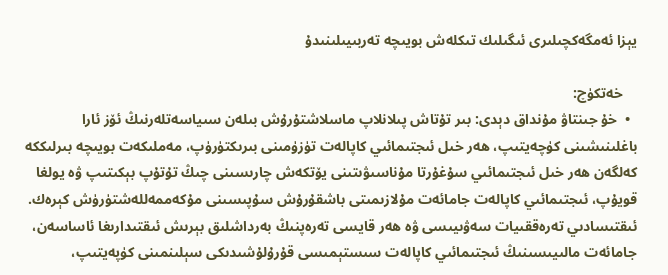يېزا ئەمگەكچىلىرى ئىگىلىك تىكلەش بويىچە تەربىيىلىنىدۇ

    خەتكۈچ:
  •  خۇ جىنتاۋ مۇنداق دېدى: بىر تۇتاش پىلانلاپ ماسلاشتۇرۇش بىلەن سىياسەتلەرنىڭ ئۆز ئارا باغلىنىشىنى كۈچەيتىپ، ھەر خىل ئىجتىمائىي كاپالەت تۈزۈمىنى بىرىكتۈرۈپ، مەملىكەت بويىچە بىرلىككە كەلگەن ھەر خىل ئىجتىمائىي سۇغۇرتا مۇناسىۋىتىنى يۆتكەش چارىسىنى چىڭ تۇتۇپ بېكىتىپ ۋە يولغا قويۇپ، ئىجتىمائىي كاپالەت جامائەت مۇلازىمىتى باشقۇرۇش سۇپىسىنى مۇكەممەللەشتۈرۈش كېرەك. ئىقتىسادىي تەرەققىيات سەۋىيىسى ۋە ھەر قايسى تەرەپنىڭ بەرداشلىق بېرىش ئىقتىدارىغا ئاساسەن، جامائەت مالىيىسىنىڭ ئىجتىمائىي كاپالەت سىستېمىسى قۇرۇلۇشىدىكى سېلىنمىنى كۈپەيتىپ،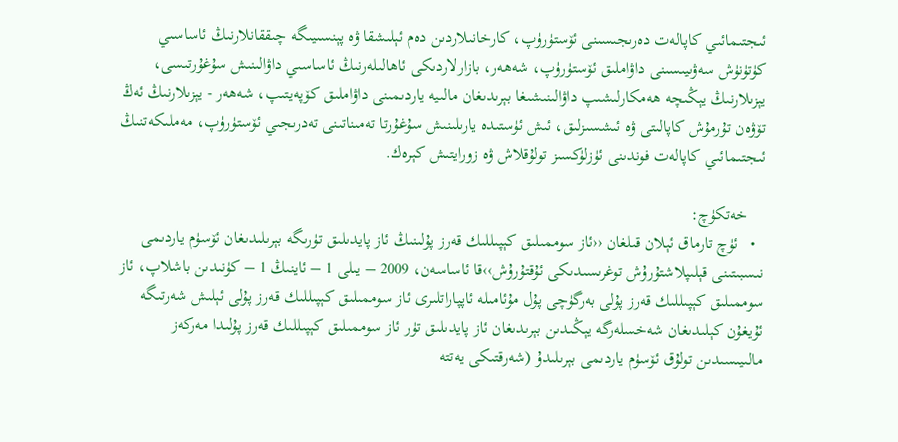ئىجتىمائىي كاپالەت دەرىجىسىنى ئۆستۈرۈپ، كارخانىلاردىن دەم ئېلىشقا ۋە پېنسىيىگە چىققانلارنىڭ ئاساسىي كۈتۈنۈش سەۋىيىسىنى داۋاملىق ئۆستۈرۈپ، شەھەر، بازارلاردىكى ئاھالىلەرنىڭ ئاساسىي داۋالىنىش سۇغۇرتىسى، يېزىلارنىڭ يېڭىچە ھەمكارلىشىپ داۋالىنىشىغا بېرىدىغان مالىيە ياردىمىنى داۋاملىق كۆپەيتىپ، شەھەر - يېزىلارنىڭ ئەڭ تۆۋەن تۇرمۇش كاپالىتى ۋە ئىشسىزلىق، ئىش ئۈستىدە يارىلىنىش سۇغۇرتا تەمىناتىنى تەدرىجىي ئۆستۈرۈپ، مەملىكەتنىڭ ئىجتىمائىي كاپالەت فوندىنى ئۈزلۈكسىز تولۇقلاش ۋە زورايتىش كېرەك.

    خەتكۈچ:
  •   ئۈچ تارماق ئېلان قىلغان ‹‹ئاز سوممىلىق كېپىللىك قەرز پۇلىنىڭ ئاز پايدىلىق تۈرىگە بېرىلىدىغان ئۆسۈم ياردىمى نىسبىتىنى قېلىپلاشتۇرۇش توغرىسىدىكى ئۇقتۇرۇش››قا ئاساسەن، 2009 – يىلى 1 – ئاينىڭ 1 – كۈنىدىن باشلاپ، ئاز سوممىلىق كېپىللىك قەرز پۇلى بەرگۈچى پۇل مۇئامىلە ئاپپاراتلىرى ئاز سوممىلىق كېپىللىك قەرز پۇلى ئېلىش شەرتىگە ئۇيغۇن كېلىدىغان شەخسلەرگە يېڭىدىن بېرىدىغان ئاز پايدىلىق تۈر ئاز سوممىلىق كېپىللىك قەرز پۇلىدا مەركەز مالىيىسىدىن تولۇق ئۆسۈم ياردىمى بېرىلىدۇ (شەرقتىكى يەتتە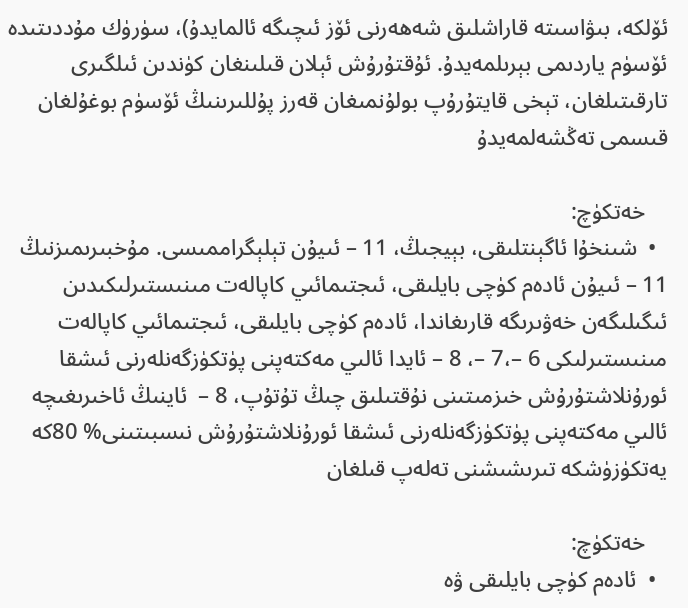ئۆلكە، بىۋاسىتە قاراشلىق شەھەرنى ئۆز ئىچىگە ئالمايدۇ)، سۈرۈك مۇددىتىدە ئۆسۈم ياردىمى بېرىلمەيدۇ. ئۇقتۇرۇش ئېلان قىلىنغان كۈندىن ئىلگىرى تارقىتىلغان، تېخى قايتۇرۇپ بولۇنمىغان قەرز پۇللىرىنىڭ ئۆسۈم بوغۇلغان قىسمى تەڭشەلمەيدۇ

    خەتكۈچ:
  •  شىنخۇا ئاگېنتلىقى، بېيجىڭ، 11 – ئىيۇن تېلېگراممىسى. مۇخبىرىمىزنىڭ 11 – ئىيۇن ئادەم كۈچى بايلىقى، ئىجتىمائىي كاپالەت مىنىستىرلىكىدىن ئىگىلىگەن خەۋىرىگە قارىغاندا، ئادەم كۈچى بايلىقى، ئىجتىمائىي كاپالەت مىنىستىرلىكى 6 –،7 –، 8 – ئايدا ئالىي مەكتەپنى پۈتكۈزگەنلەرنى ئىشقا ئورۇنلاشتۇرۇش خىزمىتىنى نۇقتىلىق چىڭ تۇتۇپ، 8 –  ئاينىڭ ئاخىرىغىچە ئالىي مەكتەپنى پۈتكۈزگەنلەرنى ئىشقا ئورۇنلاشتۇرۇش نىسبىتىنى% 80كە يەتكۈزۈشكە تىرىشىشنى تەلەپ قىلغان

    خەتكۈچ:
  •  ئادەم كۈچى بايلىقى ۋە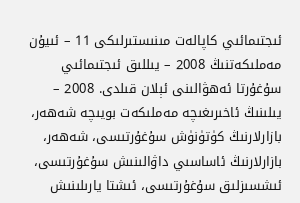ئىجتىمائىي كاپالەت مىنىستىرلىكى 11 – ئىيۇن مەملىكەتنىڭ 2008 – يىللىق ئىجتىمائىي سۇغۇرتا ئەھۋالىنى ئېلان قىلدى. 2008 – يىلىنىڭ ئاخىرىغىچە مەملىكەت بويىچە شەھەر، بازارلارنىڭ كۈتۈنۈش سۇغۇرتىسى، شەھەر، بازارلارنىڭ ئاساسىي داۋالىنىش سۇغۇرتىسى، ئىشسىزلىق سۇغۇرتىسى، ئىشتا يارىلىنىش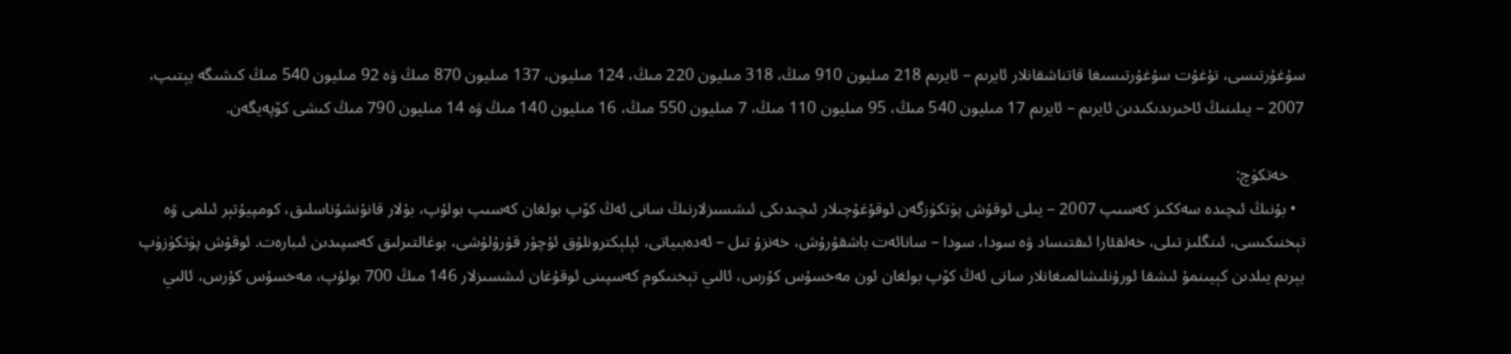سۇغۇرتىسى، تۇغۇت سۇغۇرتىسىغا قاتناشقانلار ئايرىم – ئايرىم 218 مىليون 910 مىڭ، 318 مىليون 220 مىڭ، 124 مىليون، 137 مىليون 870 مىڭ ۋە 92 مىليون 540 مىڭ كىشىگە يېتىپ، 2007 – يىلىنىڭ ئاخىرىدىكىدىن ئايرىم – ئايرىم 17 مىليون 540 مىڭ، 95 مىليون 110 مىڭ، 7 مىليون 550 مىڭ، 16 مىليون 140 مىڭ ۋە 14 مىليون 790 مىڭ كىشى كۆپەيگەن.

    خەتكۈچ:
  • بۇنىڭ ئىچىدە سەككىز كەسىپ 2007 – يىلى ئوقۇش پۈتكۈزگەن ئوقۇغۇچىلار ئىچىدىكى ئىشسىزلارنىڭ سانى ئەڭ كۆپ بولغان كەسىپ بولۇپ، بۇلار قانۇنشۇناسلىق، كومپيۇتېر ئىلمى ۋە تېخنىكىسى، ئىنگلىز تىلى، خەلقئارا ئىقتىساد ۋە سودا، سودا – سانائەت باشقۇرۇش، خەنزۇ تىل – ئەدەبىياتى، ئېلېكترونلۇق ئۇچۇر قۇرۇلۇشى، بوغالتىرلىق كەسپىدىن ئىبارەت. ئوقۇش پۈتكۈزۈپ يېرىم يىلدىن كېيىنمۇ ئىشقا ئورۇنلىشالمىغانلار سانى ئەڭ كۆپ بولغان ئون مەخسۇس كۇرس، ئالىي تېخنىكوم كەسپىنى ئوقۇغان ئىشسىزلار 146 مىڭ 700 بولۇپ، مەخسۇس كۇرس، ئالىي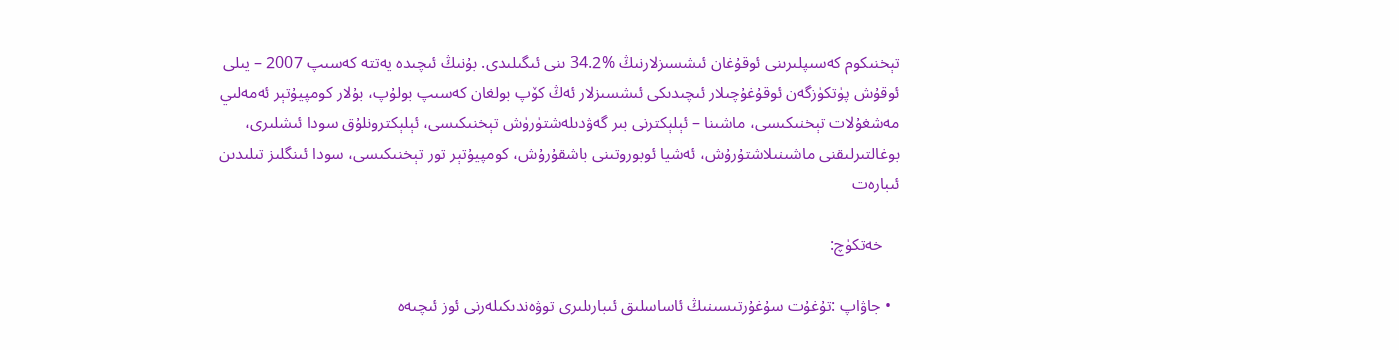تېخنىكوم كەسىپلىرىنى ئوقۇغان ئىشسىزلارنىڭ %34.2 ىنى ئىگىلىدى. بۇنىڭ ئىچىدە يەتتە كەسىپ 2007 – يىلى ئوقۇش پۈتكۈزگەن ئوقۇغۇچىلار ئىچىدىكى ئىشسىزلار ئەڭ كۆپ بولغان كەسىپ بولۇپ، بۇلار كومپيۇتېر ئەمەلىي مەشغۇلات تېخنىكىسى، ماشىنا – ئېلېكترنى بىر گەۋدىلەشتۈرۈش تېخنىكىسى، ئېلېكترونلۇق سودا ئىشلىرى، بوغالتىرلىقنى ماشىنىلاشتۇرۇش، ئەشيا ئوبوروتىنى باشقۇرۇش، كومپيۇتېر تور تېخنىكىسى، سودا ئىنگلىز تىلىدىن ئىبارەت

    خەتكۈچ:

  • جاۋاپ :تۇغۇت سۇغۇرتىسىنىڭ ئاساسلىق ئىبارىلىرى توۋەندىكىلەرنى ئوز ئىچىەە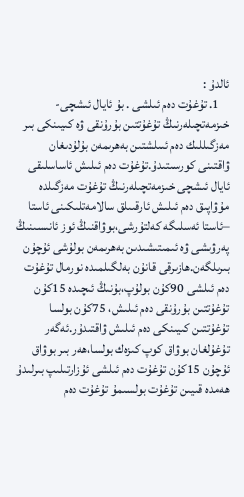ئالدۇ :
    1. تۇغۇت دەم ئىلشى . بۇ ئايال ئىشچى- خىزمەتچىلەرنىڭ تۇغۇتتىن بۇرۇنقى ۋە كىيىنكى بىر مەزگىللىك دەم ئىىلشتىن بەھرىمەن بۇلۇدىغان ۋاقتىنى كورسىتىدۇ.تۇغۇت دەم ئىلىش ئاساسلىقى ئايال ئىشچى خىزمەتچىلەرنىڭ تۇغۇت مەزگىلدە مۇۋاپىق دەم ئىلىش ئارقىىلق سالامەتلىكىنى ئاستا –ئاستا ئەسلىگە كەلتۇرشى،بوۋاقنىڭ ئوز ئانىسىنىڭ پەرۋىشى ۋە ئىمىتىشىدىن بەھرىمەن بولۇشى ئۇچۇن بىرىلگەن.ھازىرقى قانۇن بەلگىلمىدە نورمال تۇغۇت دەم ئىلشى 90كۇن بولۇپ،بۇنىڭ ئىچىدە 15كۇن تۇغۇتتىن بۇرۇنقى دەم ئىلىش، 75كۇن بولسا تۇغۇتتىن كىيىنكى دەم ئىلىش ۋاقتىدۇر.ئەگەر تۇغۇلغان بوۋاق كوپ كىزەك بولسا،ھەر بىر بوۋاق ئۇچۇن 15كۇن تۇغۇت دەم ئىلشى ئۇزارتىلىپ بىرلىدۇ ھەمدە قىيىن تۇغۇت بولسىمۇ تۇغۇت دەم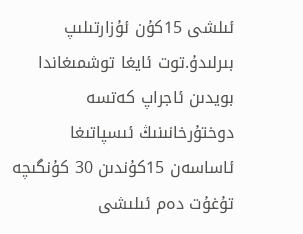ئىلشى 15كۇن ئۇزارتىلىپ بىرلىدۇ.توت ئايغا توشمىغاندا بويدىن ئاجراپ كەتسە دوختۇرخانىنىڭ ئىسپاتىغا ئاساسەن 15كۇندىن 30 كۇنگىچە تۇغۇت دەم ئىلىشى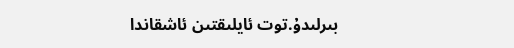بىرلىدۇ.توت ئايلىقتىن ئاشقاندا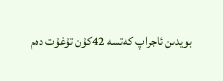بويدىن ئاجراپ كەتسە 42كۇن تۇغۇت دەم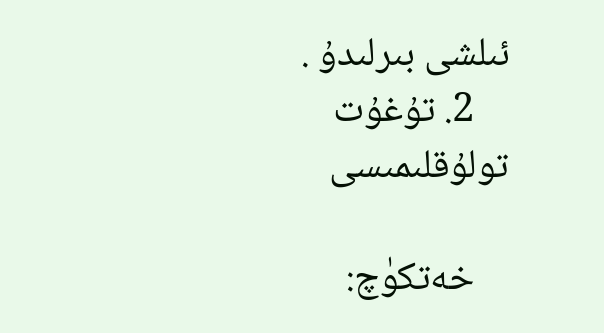ئىلشى بىرلىدۇ .
    2. تۇغۇت تولۇقلىمىسى

    خەتكۈچ: